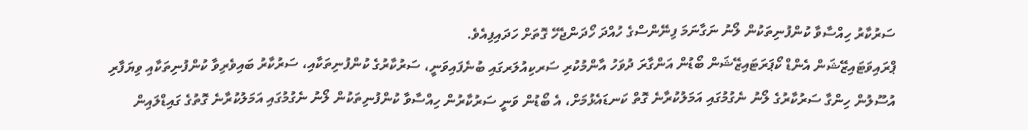ސަރުކާރު ހިއްސާވާ ކުންފުނިތަކުން ލޯނު ނަގާނަމަ ފިނޭންސްގެ ހުއްދަ ހޯދަންޖެހޭ ގޮތަށް ހަދައިފިއެވެ.
ޕްރައިވަޓައިޒޭޝަން އެންޑް ކޯޕަރަޓައިޒޭޝަން ބޯޑުން އަންގާރަ ދުވަހު އާންމުކުރި ސަރކިއުލަރގައި ބުނެފައިވަނީ، ސަރުކާރުގެ ކުންފުނިތަކާއި، ސަރުކާރު ބައިވެރިވާ ކުންފުނިތަކާއި ވިޔަފާރި އުސޫލުން ހިންގާ ސަރުކާރުގެ ލޯނު ނެގުމުގައި އަމަލުކުރާނެ ގޮތް ކަނޑައެޅުމަށް، އެ ބޯޑުން ވަނީ ސަރުކާރުން ހިއްސާވާ ކުންފުނިތަކުން ލޯނު ނެގުމުގައި އަމަލުކުރާނެ ގޮތުގެ ގައިޑްލައިން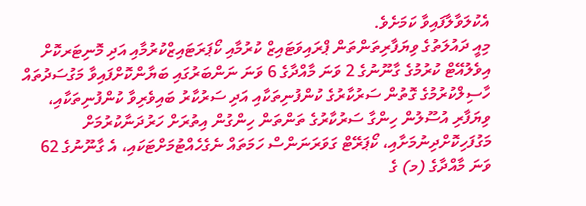އެކުލަވާލާފައިވާ ކަމަށެވެ.
މިއީ ދައުލަތުގެ ވިޔަފާރިތަންތަން ޕްރައިވަޓައިޒް ކުރުމާއި ކޯޕަރަޓައިޒްކުރުމާއި އަދި މޮނިޓަރކޮށް އިވެލުއޭޓް ކުރުމުގެ ގާނޫނުގެ 2 ވަނަ މާއްދާގެ 6 ވަނަ ނަންބަރުގައި ބަޔާންކޮށްފައިވާ މަގުސަދުތައް ހާސިލްކުރުމުގެ ގޮތުން ސަރުކާރުގެ ކުންފުނިތަކާއި އަދި ސަރުކާރު ބައިވެރިވާ ކުންފުނިތަކާއި، ވިޔަފާރި އުސޫލުން ހިންގާ ސަރުކާރުގެ ތަންތަން ހިންގުން އިތުރަށް ހަރުދަނާކުރުމަށް މަގުފަހިކޮށްދިނުމަށާއި، ކޯޕަރޭޓް ގަވަރަނަންސް ހަމަތައް ނެގެހެއްޓުމަށްޓަކައި، އެ ގާނޫނުގެ 62 ވަނަ މާއްދާގެ (މ) ގެ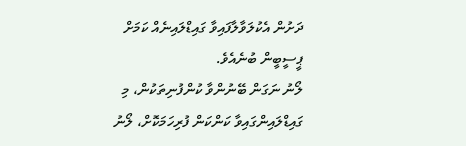ދަށުން އެކުލަވާލާފައިވާ ގައިޑްލައިނެއް ކަމަށް ޕީސީބީން ބުނެއެވެ.
ލޯނު ނަގަން ބޭނުންވާ ކުންފުނިތަކުން، މި ގައިޑްލައިންގައިވާ ކަންކަން ފުރިހަމަކޮށް، ލޯނު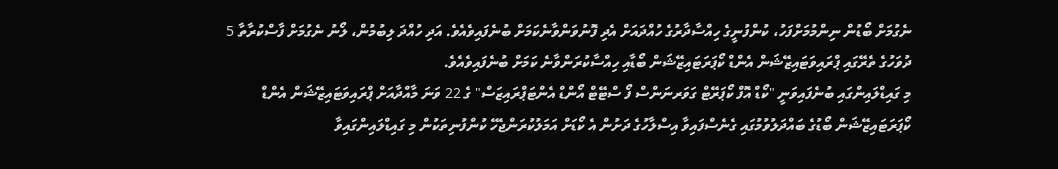ނެގުމަށް ބޯޑުން ނިންމުމަށްފަހު، ކުންފުނީގެ ހިއްސާދާރުގެ ހުއްދައަށް އެދި ފޮނުވަންވާނެކަމަށް ބުނެފައިވެއެވެ. އަދި ހުއްދަ ލިބުމުން، ލޯނު ނެގުމަށް ފާސްކުރާތާ 5 ދުވަހުގެ ތެރޭގައި ޕްރައިވަޓައިޒޭޝަން އެންޑް ކޯޕަރަޓައިޒޭޝަން ބޯޑާއި ހިއްސާކުރަންވާނެ ކަމަށް ބުނެފައިވެއެވެ.
މި ގައިޑްލައިންގައި ބުނެފައިވަނީ "ކޯޑް އޮފް ކޯޕަރޭޓް ގަވަރނަންސް ފޯ ސްޓޭޓް އޯންޑް އެންޓަޕްރައިޒަސް" ގެ 22 ވަނަ މާއްދާއަށް ޕްރައިވަޓައިޒޭޝަން އެންޑް ކޯޕަރަޓައިޒޭޝަން ބޯޑުގެ ބައްދަލުވުމުގައި ގެނެސްފައިވާ އިސްލާހުގެ ދަށުން އެ ކޯޑަށް އަމަލުކުރަންޖެހޭ ކުންފުނިތަކުން މި ގައިޑްލައިންގައިވާ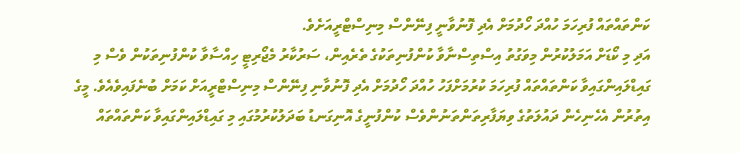ކަންތައްތައް ފުރިހަމަ ހުއްދަ ހޯދުމަށް އެދި ފޮނުވާނީ ފިނޭންސް މިނިސްޓްރީއަށެވެ.
އަދި މި ކޯޑަށް އަމަލުކުރުން މިވަގުތު އިސްތިސްނާވާ ކުންފުނިތަކުގެ ތެރެއިން، ސަރުކާރު މެޖޯރިޓީ ހިއްސާވާ ކުންފުނިތަކުން ވެސް މި ގައިޑްލައިންގައިވާ ކަންތައްތައް ފުރިހަމަ ކުރުމަށްފަހު ހުއްދަ ހޯދުމަށް އެދި ފޮނުވާނި ފިނޭންސް މިނިސްޓްރީއަށް ކަމަށް ބުނެފައިވެއެވެ. މީގެ އިތުރުން އެހެނިހެން ދައުލަތުގެ ވިޔަފާރިތަންތަނުންވެސް ކުންފުނީގެ އޮނިގަނޑު ބަދަލުކުރުމުގައި މި ގައިޑްލައިންގައިވާ ކަންތައްތައް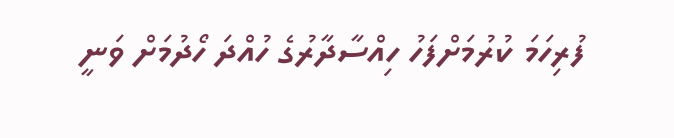ފުރިހަމަ ކުރުމަށްފަހު ހިއްސާދާރުގެ ހުއްދަ ހޯދުމަށް ވަނީ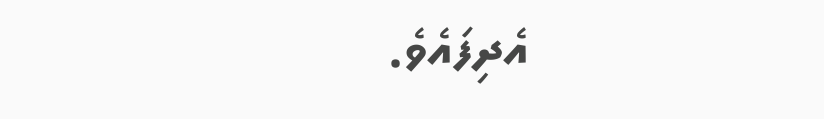އެދިފައެވެ.